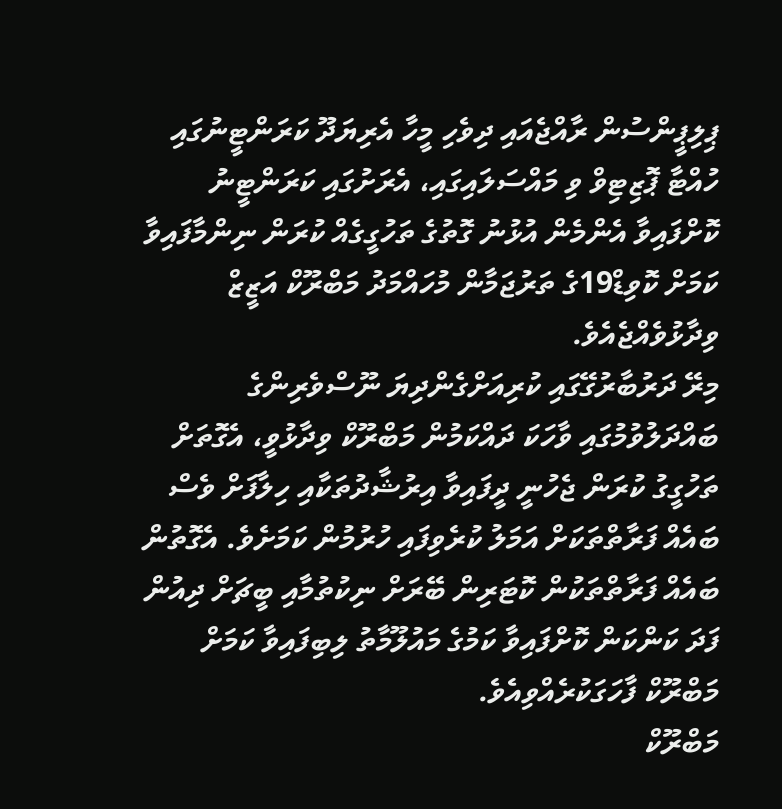ޕިލިޕީންސުން ރާއްޖެއައި ދިވެހި މީހާ އެރިޔަދޫ ކަރަންޓީނުގައި ހުއްޓާ ޕޮޒިޓިވް ވި މައްސަލައިގައި، އެރަށުގައި ކަރަންޓީނު ކޮށްފައިވާ އެންމެން އުޅުނު ގޮތުގެ ތަހުގީގެއް ކުރަން ނިންމާފައިވާ ކަމަށް ކޮވިޑް19ގެ ތަރުޖަމާން މުހައްމަދު މަބްރޫކް އަޒީޒް ވިދާޅުވެއްޖެއެވެ.
މިރޭ ދަރުބާރުގޭގައި ކުރިއަށްގެންދިޔަ ނޫސްވެރިންގެ ބައްދަލުވުމުގައި ވާހަކަ ދައްކަމުން މަބްރޫކް ވިދާޅުވީ، އެގޮތަށް ތަހުގީގު ކުރަން ޖެހުނީ ދީފައިވާ އިރުޝާދުތަކާއި ހިލާފަށް ވެސް ބައެއް ފަރާތްތަކަށް އަމަލު ކުރެވިފައި ހުރުމުން ކަމަށެވެ. އެގޮތުން ބައެއް ފަރާތްތަކުން ކޮޓަރިން ބޭރަށް ނިކުތުމާއި ބީޗަށް ދިއުން ފަދަ ކަންކަން ކޮށްފައިވާ ކަމުގެ މައުލޫމާތު ލިބިފައިވާ ކަމަށް މަބްރޫކް ފާހަގަކުރެއްވިއެވެ.
މަބްރޫކް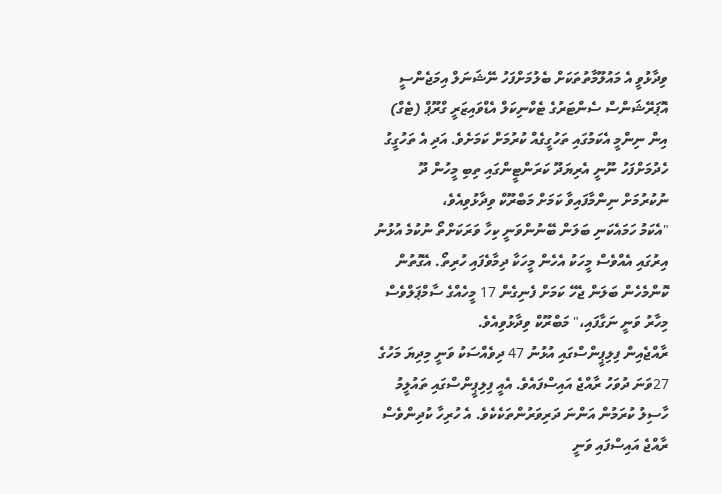ވިދާޅުވީ އެ މައުލޫމާތުތަކަށް ބެލުމަށްފަހު ނޭޝަނަލް އިމަޖެންސީ އޮޕަރޭޝަންސް ސެންޓަރުގެ ޓެކްނިކަލް އެޑްވައިޒަރީ ގްރޫޕް (ޓެގް) އިން ނިންމީ އެކަމުގައި ތަހުގީގެއް ކުރުމަށް ކަމަށެވެ. އަދި އެ ތަހުގީގު ހެދުމަށްފަހު ނޫނީ އެރިޔަދޫ ކަރަންޓީންގައި ތިބި މީހުން ދޫ ނުކުރުމަށް ނިންމާފައިވާ ކަމަށް މަބްރޫކް ވިދާޅުވިއެވެ،
"އެކަމު ހަމައެކަނި ބަލަން ބޭނުންވަނީ ކިހާ ވަރަކަށްތޯ ނުކުމެ އުޅުނު އިރުގައި އެއްވެސް މީހަކު އެހެން މީހަކާ ދިމާވެފައި ހުރިތޯ. އެގޮތުން ކޮންމެހެން ބަލަން ޖެހޭ ކަމަށް ފެނިގެން 17 މީހެއްގެ ސާމްޕަލްވެސް މިހާރު ވަނީ ނަގާފައި،" މަބްރޫކް ވިދާޅުވިއެވެ.
ރާއްޖެއިން ފިލިޕީންސްގައި އުޅުނު 47 ދިވެއްސަކު ވަނީ މިދިޔަ މަހުގެ 27ވަނަ ދުވަހު ރާއްޖެ އައިސްފައެވެ. އެއީ ފިލިޕީންސްގައި ތައުލީމު ހާސިލު ކުރަމުން އަންނަ ދަރިވަރުންތަކެކެވެ. އެ ހުރިހާ ކުދިންވެސް ރާއްޖެ އައިސްފައި ވަނީ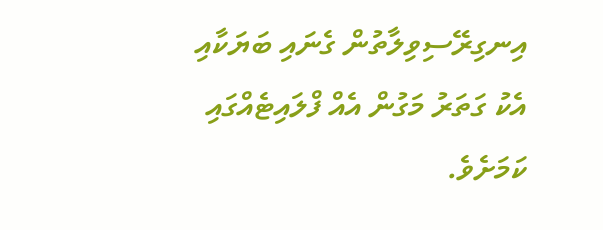އިނގިރޭސިވިލާތުން ގެނައި ބަޔަކާއި އެކު ގަތަރު މަގުން އެއް ފްލައިޓެއްގައި ކަމަށެވެ.